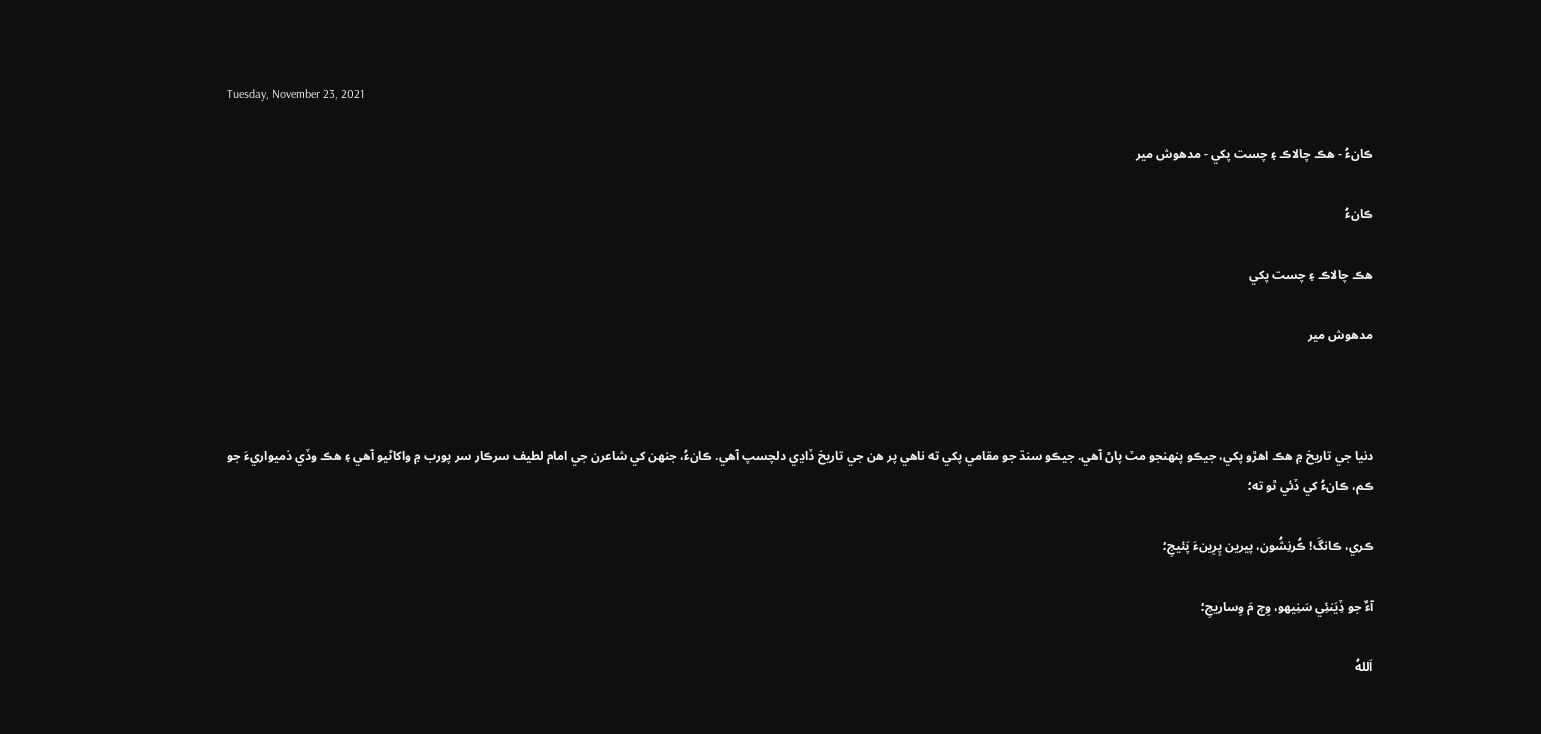Tuesday, November 23, 2021

ڪانءُ - هڪ چالاڪ ۽ چست پکي - مدهوش مير

ڪانءُ

هڪ چالاڪ ۽ چست پکي

مدهوش مير



دنيا جي تاريخ ۾ هڪ اهڙو پکي، جيڪو پنهنجو مٽ پاڻ آهي. جيڪو سنڌ جو مقامي پکي ته ناهي پر هن جي تاريخ ڏاڍي دلچسپ آهي. ڪانءُ، جنهن کي شاعرن جي امام لطيف سرڪار سر پورب ۾ واکاڻيو آهي ۽ هڪ وڏي ذميواريءَ جو ڪم، ڪانءُ کي ڏئي ٿو ته؛

ڪري، ڪانگَ! ڪُرنِشُون، پيرين پِرِينءَ پَئيجِ؛

آءٌ جو ڏِيَنئِي سَنِيھو، وِچ مَ وِساريجِ؛

اَللهُ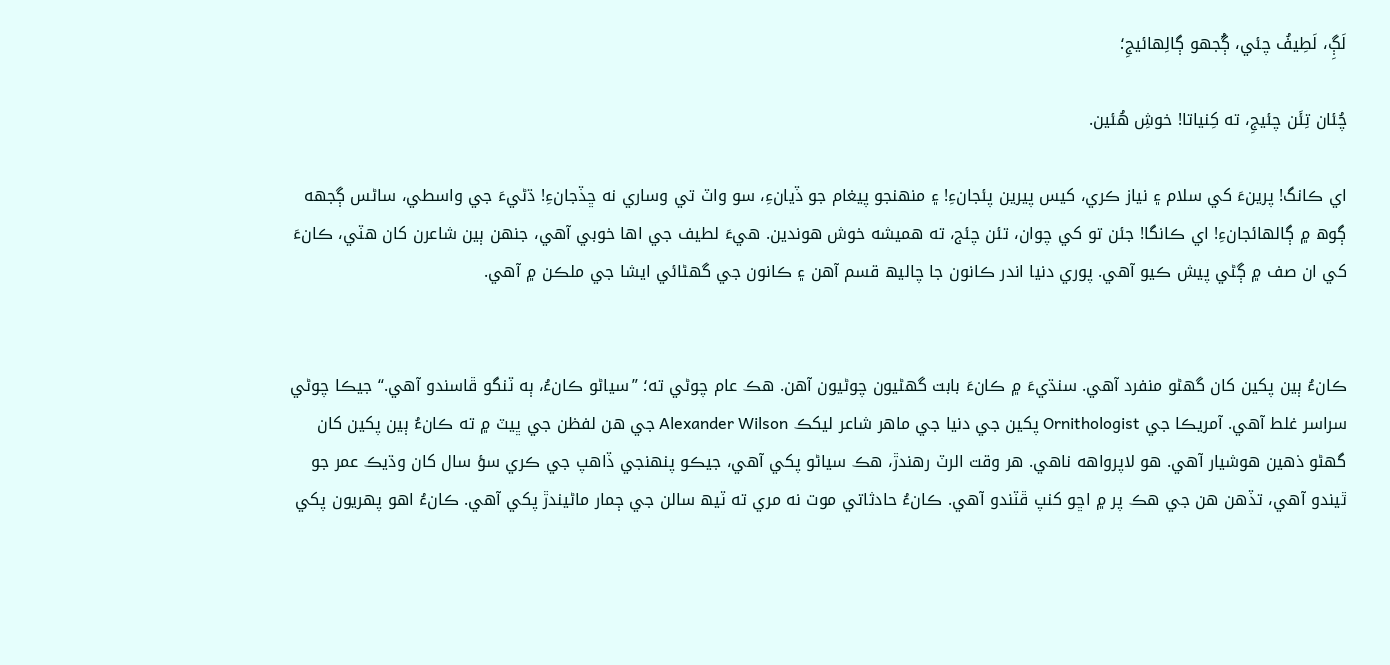لَڳِ، لَطِيفُ چئي، ڳُجهو ڳالِهائيجِ؛

چُئان تِئَن چئيجِ، ته کِنياتا! خوشِ هُئين.

اي ڪانگ! پرينءَ کي سلام ۽ نياز ڪري، کيس پيرين پئجانءِ! ۽ منهنجو پيغام جو ڏيانءِ، سو واٽ تي وساري نه ڇڏجانءِ! ڌڻيءَ جي واسطي، ساڻس ڳجهه ڳوھ ۾ ڳالهائجانءِ! اي ڪانگا! جئن تو کي چوان، تئن چئج، ته هميشه خوش هوندين. هيءَ لطيف جي اها خوبي آهي، جنهن ٻين شاعرن کان هٽي، ڪانءَ کي ان صف ۾ ڳڻي پيش ڪيو آهي. پوري دنيا اندر ڪانون جا چاليھ قسم آهن ۽ ڪانون جي گهڻائي ايشا جي ملڪن ۾ آهي.


ڪانءُ ٻين پکين کان گهڻو منفرد آهي. سنڌيءَ ۾ ڪانءَ بابت گهڻيون چوڻيون آهن. هڪ عام چوڻي ته؛ ”سياڻو ڪانءُ، ٻه ٽنگو ڦاسندو آهي.“ جيڪا چوڻي سراسر غلط آهي. آمريڪا جي Ornithologist پکين جي دنيا جي ماهر شاعر ليکڪ Alexander Wilson جي هن لفظن جي ڀيٽ ۾ ته ڪانءُ ٻين پکين کان گهڻو ذهين هوشيار آهي. هو لاپرواهه ناهي. هر وقت الرٽ رهندڙ، هڪ سياڻو پکي آهي، جيڪو پنهنجي ڏاهپ جي ڪري سؤ سال کان وڌيڪ عمر جو ٿيندو آهي، تڏهن هن جي هڪ پر ۾ اڇو کنپ ڦٽندو آهي. ڪانءُ حادثاتي موت نه مري ته ٽيھ سالن جي ڄمار ماڻيندڙ پکي آهي. ڪانءُ اهو پهريون پکي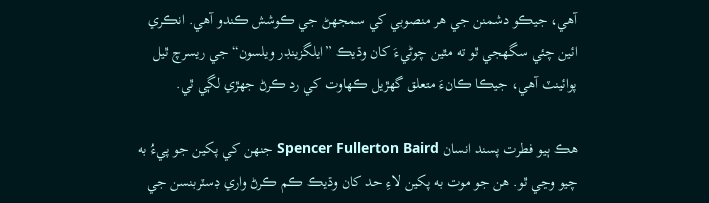آهي، جيڪو دشمنن جي هر منصوبي کي سمجهڻ جي ڪوشش ڪندو آهي. انڪري ائين چئي سگهجي ٿو ته مٿين چوڻيءَ کان وڌيڪ ”ايلگزينڊر ويلسون“ جي ريسرچ ٿيل پوائينٽ آهي، جيڪا ڪانءَ متعلق گهڙيل ڪهاوت کي رد ڪرڻ جهڙي لڳي ٿي.

هڪ ٻيو فطرت پسند انسان Spencer Fullerton Baird جنهن کي پکين جو پيءُ به چيو وڃي ٿو. هن جو موت به پکين لاءِ حد کان وڌيڪ ڪم ڪرڻ واري ڊسٽربنسن جي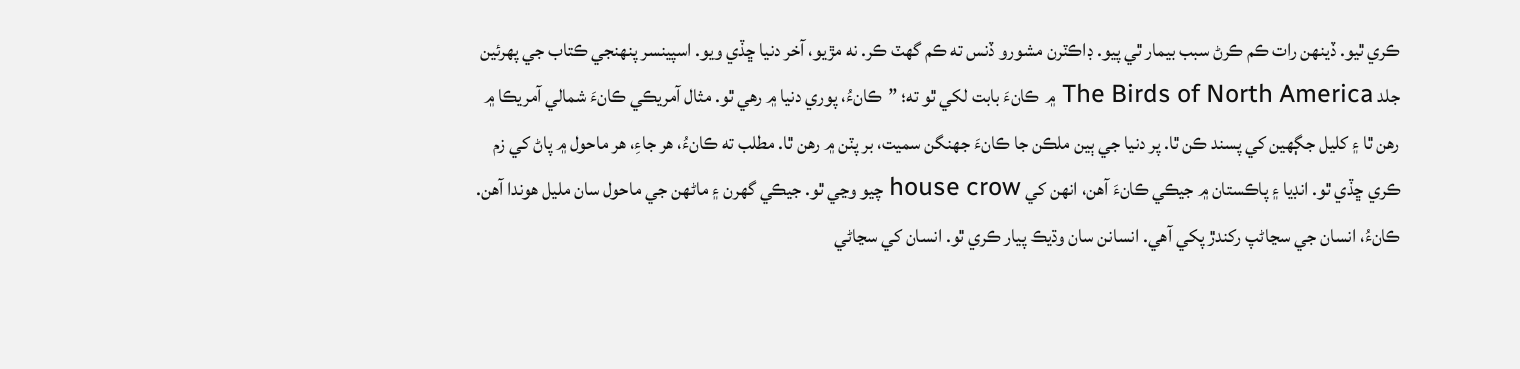ڪري ٿيو. ڏينهن رات ڪم ڪرڻ سبب بيمار ٿي پيو. ڊاڪٽرن مشورو ڏنس ته ڪم گهٽ ڪر. نه مڙيو، آخر دنيا ڇڏي ويو. اسپينسر پنهنجي ڪتاب جي پهرئين جلد The Birds of North America ۾ ڪانءَ بابت لکي ٿو ته؛ ”ڪانءُ، پوري دنيا ۾ رهي ٿو. مثال آمريڪي ڪانءَ شمالي آمريڪا ۾ رهن ٿا ۽ کليل جڳهين کي پسند ڪن ٿا. پر دنيا جي ٻين ملڪن جا ڪانءَ جهنگن سميت، بر پٽن ۾ رهن ٿا. مطلب ته ڪانءُ، هر جاءِ، ھر ماحول ۾ پاڻ کي زم ڪري ڇڏي ٿو. انڊيا ۽ پاڪستان ۾ جيڪي ڪانءَ آهن، انهن کي house crow چيو وڃي ٿو. جيڪي گهرن ۽ ماڻهن جي ماحول سان مليل هوندا آهن. ڪانءُ، انسان جي سڃاڻپ رکندڙ پکي آهي. انسانن سان وڌيڪ پيار ڪري ٿو. انسان کي سڃاڻي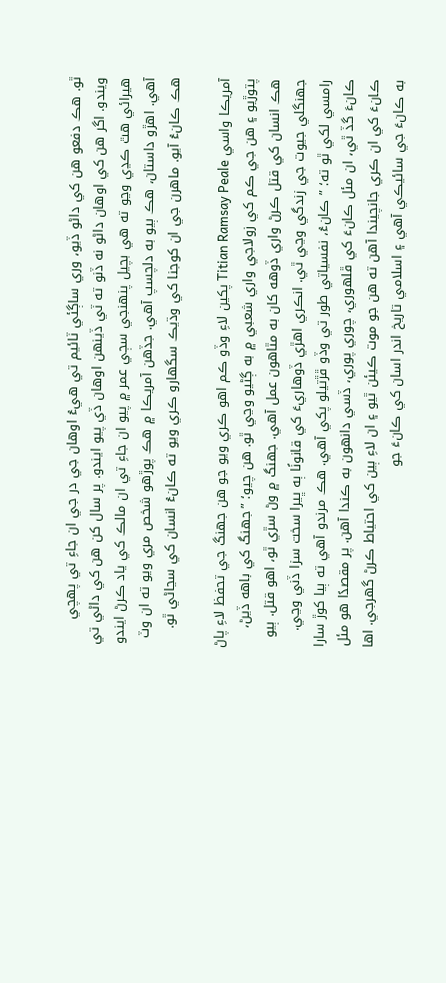ٿو. هڪ دفعو هن کي داڻو ڏيو، وري ساڳئي ٽائيم تي هيءُ اوهان جي در جي ان جاءِ تي پهچي ويندو. اگر هن کي اوهان داڻو نه ڏنو ته ٽي ڏينهن اوهان ڏي پيو ايندو. پر سال کن هن کي داڻي تي هيرائي هٿ ڪڍي وڃو ته هي بچيل پنهنجي سڄي عمر ۾ پيو ان جاءِ تي ان مالڪ کي ياد ڪرڻ ايندو آهي. اهڙو داستان، هڪ ٻيو به دلچسپ آهي. جڏهن آمريڪا ۾ هڪ پوڙهو شخص مري ويو ته ان وٽ هڪ ڪانءُ آيو. ماهرن جي ان کوجنا کي وڌيڪ سگهارو ڪري ويو ته ڪانءُ انسان کي سڃاڻي ٿو.

آمريڪا واسي Titian Ramsay Peale پکين لاءِ وڏو ڪم اهو ڪري ويو جو هن جهنگ جي تحفظ لاءِ پاڻ پتوڙيو ۽ هن جي ڪم کي زولاجي واري شعبي ۾ به ڳڻيو وڃي ٿو. هن چيو؛ ”جهنگ کي باهه ڏيڻ، هڪ انسان کي قتل ڪرڻ واري ڏوهه کان به مٿاهون عمل آهي. جهنگ ۾ وڻ سڙي ٿو، اهو قتل. ٻيو جهنگلي جيوت جي زندگي وڃي ٿي. انڪري اهڙي ڏوهاريءَ کي قانونًا ٻه ڀيرا سخت سزا ڏني وڃي. رامسي لکي ٿو ته؛ ”ڪانءُ، نفسياتي طور تي وڏو ڦڙتيلو پکي آهي. هڪ مرندو آهي ته ٻيا کوڙ سارا ڪانءَ گڏ ٿي، ان مئل ڪانءَ کي ڦلهوري، چوري پوري، ڏسي دانهون به ڪندا آهن. پر مقصدًا هو مئل ڪانءَ کي ان ڪري جانچيندا آهن ته هن جو موت ڪيئن ٿيو ۽ ان لاءِ ٻين کي احتياط ڪرڻ گهرجي. اها به ڪانءَ جي سائيڪي آهي ۽ اسلامي تاريخ اندر اسان کي ڪانءَ جو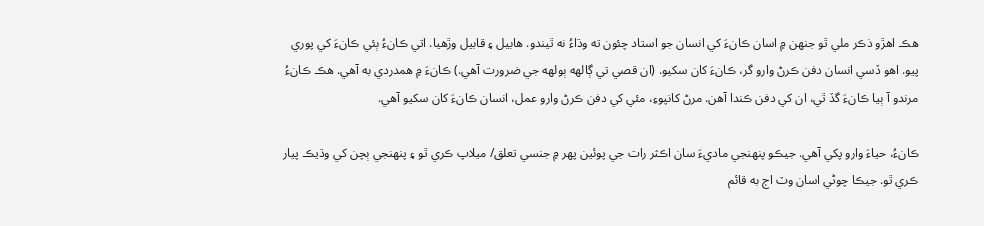هڪ اهڙو ذڪر ملي ٿو جنهن ۾ اسان ڪانءَ کي انسان جو استاد چئون ته وڌاءُ نه ٿيندو. هابيل ۽ قابيل وڙهيا. اتي ڪانءُ ٻئي ڪانءَ کي پوري پيو. اهو ڏسي انسان دفن ڪرڻ وارو گر، ڪانءَ کان سکيو. (ان قصي تي ڳالهه ٻولهه جي ضرورت آهي.) ڪانءَ ۾ همدردي به آهي. هڪ ڪانءُ مرندو آ ٻيا ڪانءَ گڏ ٿي، ان کي دفن ڪندا آهن. مرڻ کانپوءِ، مئي کي دفن ڪرڻ وارو عمل، انسان ڪانءَ کان سکيو آهي.

ڪانءُ، حياءَ وارو پکي آهي. جيڪو پنهنجي ماديءَ سان اڪثر رات جي پوئين پهر ۾ جنسي تعلق/ ميلاپ ڪري ٿو ۽ پنهنجي ٻچن کي وڌيڪ پيار ڪري ٿو. جيڪا چوڻي اسان وٽ اڄ به قائم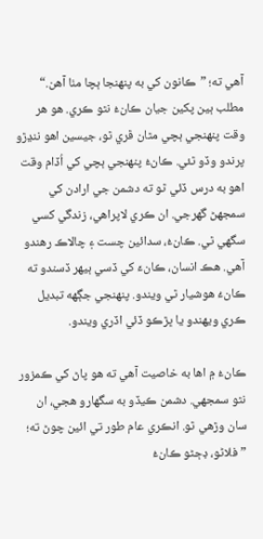آهي ته؛ ”ڪانون کي به پنهنجا ٻچا مٺا آهن.“ مطلب ٻين پکين جيان ڪانءُ نٿو ڪري. هو هر وقت پنهنجي ٻچي مٿان ڦري ٿو، جيسين اهو ننڍڙو پرندو وڏو ٿئي. ڪانءُ پنهنجي ٻچي کي اُڏام وقت اهو به درس ڏئي ٿو ته دشمن جي ارادن کي سمجهڻ گهرجي. ان ڪري لاپراهي، زندگي کسي سگهي ٿي. ڪانءُ، سدائين چست ۽ چالاڪ رهندو آهي. هڪ انسان، ڪانءَ کي ڏسي ٻيهر ڏسندو ته ڪانءُ هوشيار ٿي ويندو. پنهنجي جڳهه تبديل ڪري ويهندو يا ڀڙڪو ڏئي اڏري ويندو.

ڪانءُ ۾ اها به خاصيت آهي ته هو پاڻ کي ڪمزور نٿو سمجهي. دشمن ڪيڏو به سگهارو هجي، ان سان وڙهي ٿو. انڪري عام طور تي ائين چوڻ ته؛ ”فلاڻو، ڊڄڻو ڪانءُ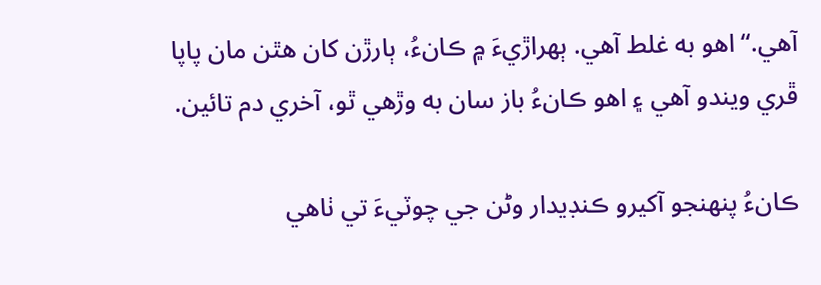آهي.“ اهو به غلط آهي. ٻهراڙيءَ ۾ ڪانءُ، ٻارڙن کان هٿن مان پاپا ڦري ويندو آهي ۽ اهو ڪانءُ باز سان به وڙهي ٿو، آخري دم تائين.

ڪانءُ پنهنجو آکيرو ڪنڊيدار وڻن جي چوٽيءَ تي ٺاهي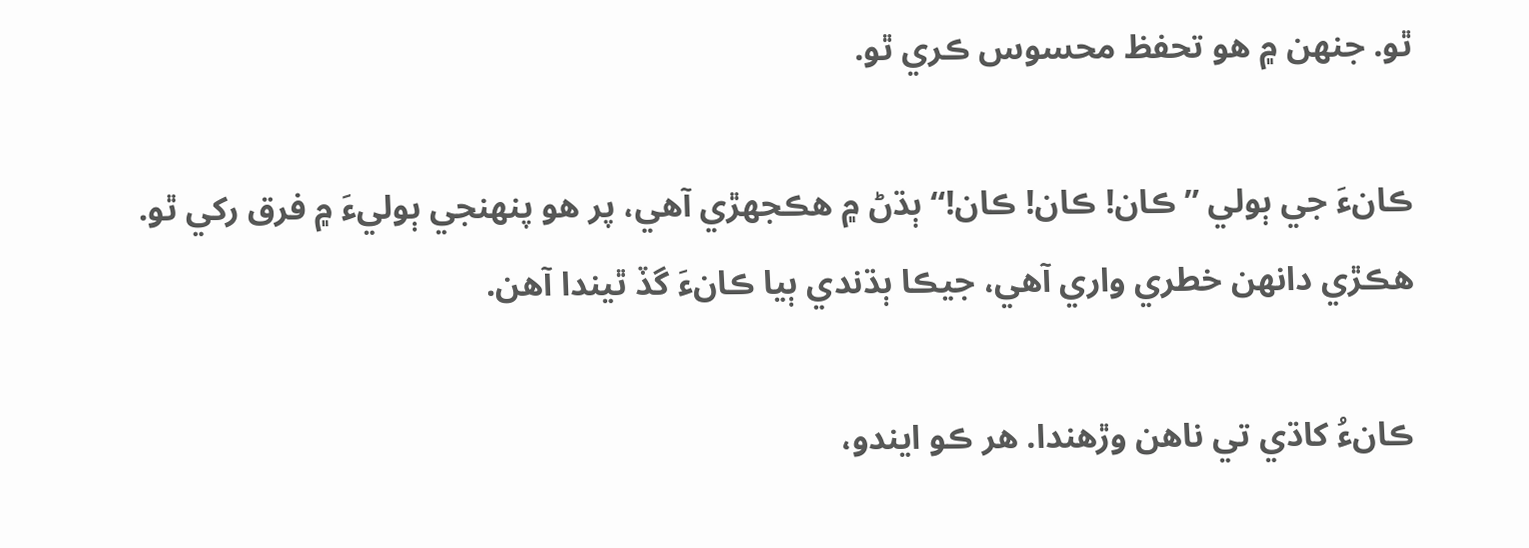ٿو. جنهن ۾ هو تحفظ محسوس ڪري ٿو.

ڪانءَ جي ٻولي ”ڪان! ڪان! ڪان!“ ٻڌڻ ۾ هڪجهڙي آهي، پر هو پنهنجي ٻوليءَ ۾ فرق رکي ٿو. هڪڙي دانهن خطري واري آهي، جيڪا ٻڌندي ٻيا ڪانءَ گڏ ٿيندا آهن.

ڪانءُ کاڌي تي ناهن وڙهندا. هر ڪو ايندو،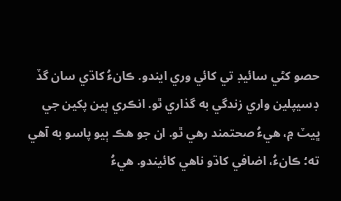حصو کڻي سائيڊ تي کائي وري ايندو. ڪانءُ کاڌي سان گڏ ڊسيپلين واري زندگي به گذاري ٿو. انڪري ٻين پکين جي ڀيٽ ۾، هيءُ صحتمند رهي ٿو. ان جو هڪ ٻيو پاسو به آهي ته؛ ڪانءُ، اضافي کاڌو ناهي کائيندو. هيءُ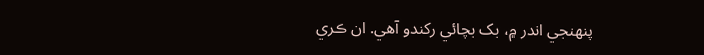پنهنجي اندر ۾، بک بچائي رکندو آهي. ان ڪري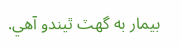بيمار به گهٽ ٿيندو آهي.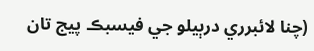(چنا لائبرري درٻيلو جي فيسبڪ پيج تان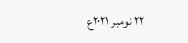۲۲ نومبر ۲۰۲۱ع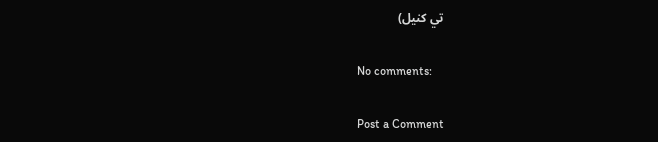تي کنيل)

No comments:

Post a Comment